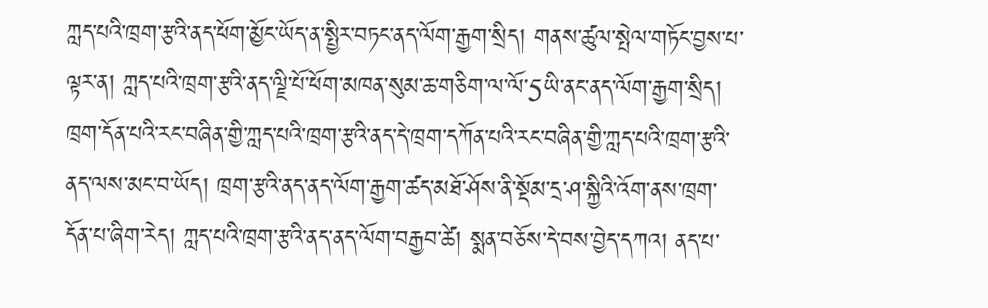ཀླད་པའི་ཁྲག་རྩའི་ནད་ཕོག་མྱོང་ཡོད་ན་སྤྱིར་བཏང་ནད་ལོག་རྒྱག་སྲིད། གནས་ཚུལ་སྤེལ་གཏོང་བྱས་པ་ལྟར་ན། ཀླད་པའི་ཁྲག་རྩའི་ནད་ལྗི་པོ་ཕོག་མཁན་སུམ་ཆ་གཅིག་ལ་ལོ་5ཡི་ནང་ནད་ལོག་རྒྱག་སྲིད། ཁྲག་དོན་པའི་རང་བཞིན་གྱི་ཀླད་པའི་ཁྲག་རྩའི་ནད་དེ་ཁྲག་དཀོན་པའི་རང་བཞིན་གྱི་ཀླད་པའི་ཁྲག་རྩའི་ནད་ལས་མང་བ་ཡོད། ཁྲག་རྩའི་ནད་ནད་ལོག་རྒྱག་ཚད་མཐོ་ཤོས་ནི་སྡོམ་དྲ་ཤ་སྐྱིའི་འོག་ནས་ཁྲག་དོན་པ་ཞིག་རེད། ཀླད་པའི་ཁྲག་རྩའི་ནད་ནད་ལོག་བརྒྱབ་ཚེ། སྨན་བཅོས་དེ་བས་བྱེད་དཀའ། ནད་པ་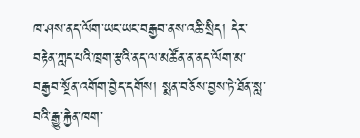ཁ་ཤས་ནད་ལོག་ཡང་ཡང་བརྒྱབ་ནས་འཆི་སྲིད། དེར་བརྟེན་ཀླད་པའི་ཁྲག་རྩའི་ནད་ལ་མཚོན་ན་ནད་ལོག་མ་བརྒྱབ་སྔོན་འགོག་བྱེད་དགོས། སྨན་བཅོས་བྱས་ཏེ་ཐོན་སླ་བའི་རྒྱུ་རྐྱེན་ཁག་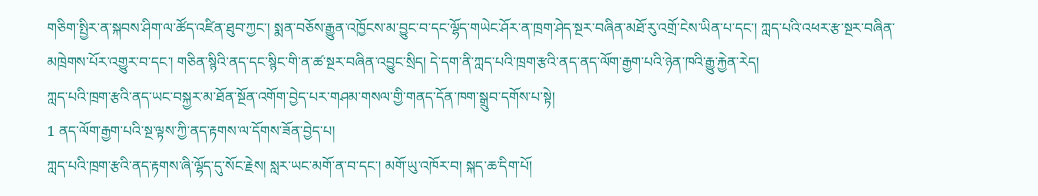གཅིག་སྤྱིར་ན་སྐབས་ཤིག་ལ་ཚོད་འཛིན་ཐུབ་ཀྱང་། སྨན་བཅོས་རྒྱུན་འཁྱོངས་མ་བྱུང་བ་དང་ལྷོད་གཡེང་ཤོར་ན་ཁྲག་ཤེད་སྔར་བཞིན་མཐོ་རུ་འགྲོ་ངེས་ཡིན་པ་དང་། ཀླད་པའི་འཕར་རྩ་སྔར་བཞིན་མཁྲེགས་པོར་འགྱུར་བ་དང་། གཅིན་སྙིའི་ནད་དང་སྙིང་གི་ན་ཚ་སྔར་བཞིན་འབྱུང་སྲིད། དེ་དག་ནི་ཀླད་པའི་ཁྲག་རྩའི་ནད་ནད་ལོག་རྒྱག་པའི་ཉེན་ཁའི་རྒྱུ་རྐྱེན་རེད།
ཀླད་པའི་ཁྲག་རྩའི་ནད་ཡང་བསྐྱར་མ་ཐོན་སྔོན་འགོག་བྱེད་པར་གཤམ་གསལ་གྱི་གནད་དོན་ཁག་སྒྲུབ་དགོས་པ་སྟེ།
1 ནད་ལོག་རྒྱག་པའི་སྔ་ལྟས་ཀྱི་ནད་རྟགས་ལ་དོགས་ཟོན་བྱེད་པ།
ཀླད་པའི་ཁྲག་རྩའི་ནད་རྟགས་ཞི་ལྷོད་དུ་སོང་རྗེས། སླར་ཡང་མགོ་ན་བ་དང་། མགོ་ཡུ་འཁོར་བ། སྐད་ཆ་དིག་པོ།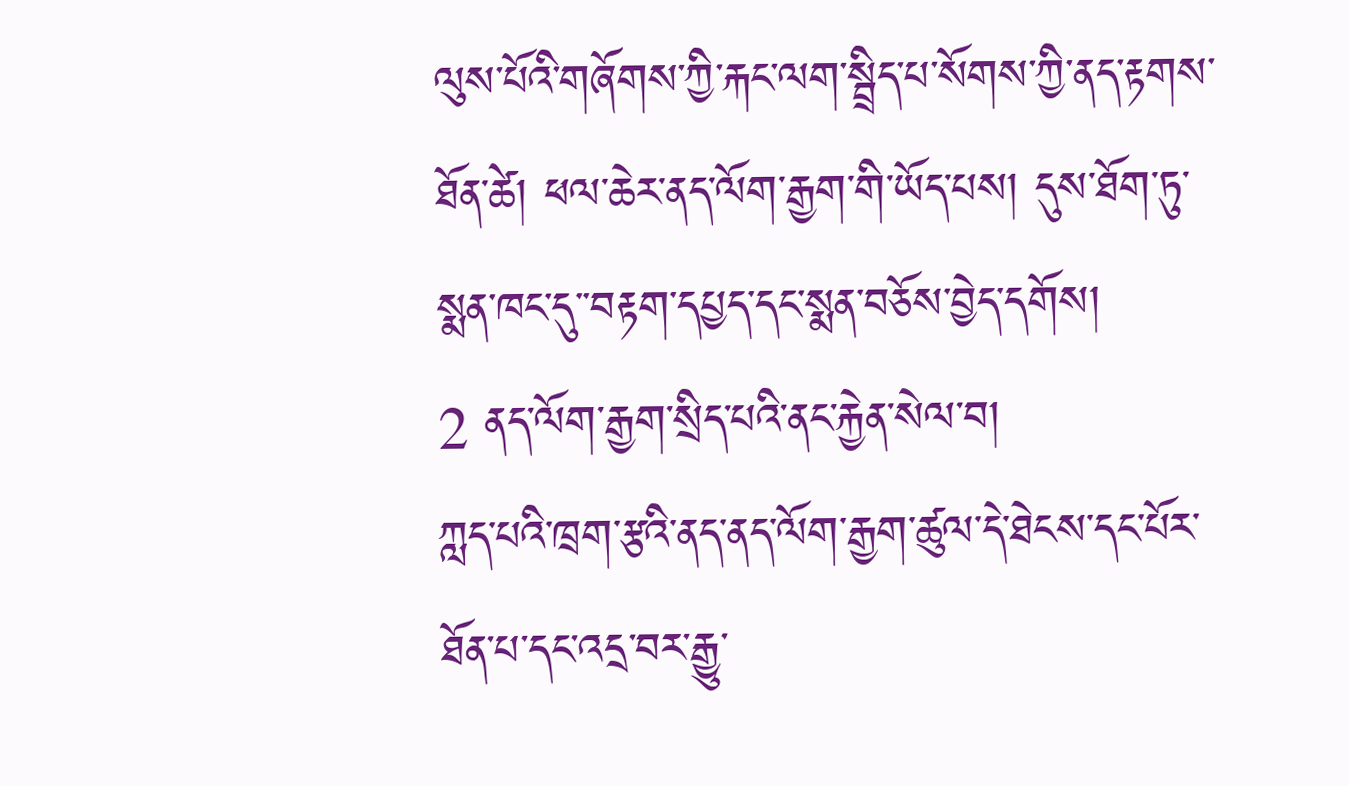ལུས་པོའི་གཞོགས་ཀྱི་རྐང་ལག་སྦྲིད་པ་སོགས་ཀྱི་ནད་རྟགས་ཐོན་ཚེ། ཕལ་ཆེར་ནད་ལོག་རྒྱག་གི་ཡོད་པས། དུས་ཐོག་ཏུ་སྨན་ཁང་དུ་་བརྟག་དཔྱད་དང་སྨན་བཅོས་བྱེད་དགོས།
2 ནད་ལོག་རྒྱག་སྲིད་པའི་ནང་རྐྱེན་སེལ་བ།
ཀླད་པའི་ཁྲག་རྩའི་ནད་ནད་ལོག་རྒྱག་ཚུལ་དེ་ཐེངས་དང་པོར་ཐོན་པ་དང་འདྲ་བར་རྒྱུ་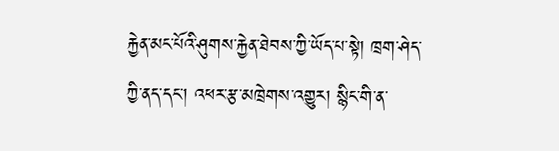རྐྱེན་མང་པོའི་ཤུགས་རྐྱེན་ཐེབས་ཀྱི་ཡོད་པ་སྟེ། ཁྲག་ཤེད་ཀྱི་ནད་དང་། འཕར་རྩ་མཁྲེགས་འགྱུར། སྙིང་གི་ན་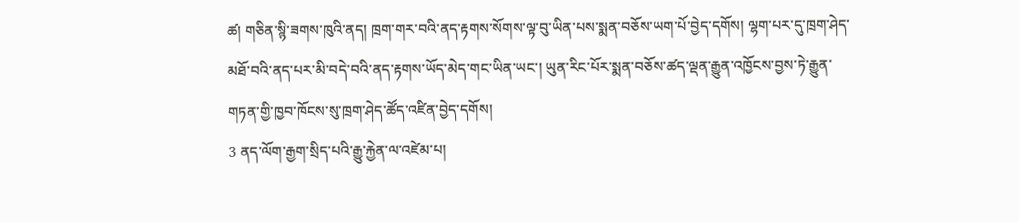ཚ། གཅིན་སྙི་ཟགས་ཁུའི་ནད། ཁྲག་གར་བའི་ནད་རྟགས་སོགས་ལྟ་བུ་ཡིན་པས་སྨན་བཅོས་ཡག་པོ་བྱེད་དགོས། ལྷག་པར་དུ་ཁྲག་ཤེད་མཐོ་བའི་ནད་པར་མི་བདེ་བའི་ནད་རྟགས་ཡོད་མེད་གང་ཡིན་ཡང་། ཡུན་རིང་པོར་སྨན་བཅོས་ཚད་ལྡན་རྒྱུན་འཁྱོངས་བྱས་ཏེ་རྒྱུན་གཏན་གྱི་ཁྱབ་ཁོངས་སུ་ཁྲག་ཤེད་ཚོད་འཛིན་བྱེད་དགོས།
3 ནད་ལོག་རྒྱག་སྲིད་པའི་རྒྱུ་རྐྱེན་ལ་འཛེམ་པ།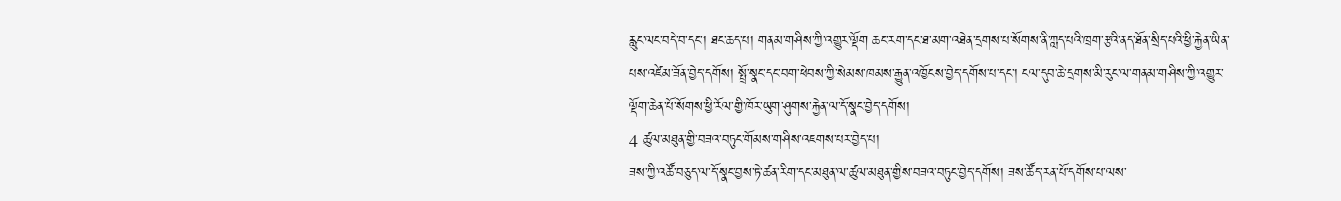རླུང་ལང་བདེ་བ་དང་། ཐང་ཆད་པ། གནམ་གཤིས་ཀྱི་འགྱུར་ལྡོག ཆང་རག་དང་ཐ་མག་འཐེན་དྲགས་པ་སོགས་ནི་ཀླད་པའི་ཁྲག་རྩའི་ནད་ཐོན་སྲིད་པའི་ཕྱི་རྐྱེན་ཡིན་པས་འཛེམ་ཟོན་བྱེད་དགོས། སྤྲོ་སྣང་དང་བག་ཕེབས་ཀྱི་སེམས་ཁམས་རྒྱུན་འཁྱོངས་བྱེད་དགོས་པ་དང་། ངལ་དུབ་ཆེ་དྲགས་མི་རུང་ལ་གནམ་གཤིས་ཀྱི་འགྱུར་ལྡོག་ཆེན་པོ་སོགས་ཕྱི་རོལ་གྱི་ཁོར་ཡུག་ཤུགས་རྐྱེན་ལ་དོ་སྣང་བྱེད་དགོས།
4 ཚུལ་མཐུན་གྱི་བཟའ་བཏུང་གོམས་གཤིས་འཇགས་པར་བྱེད་པ།
ཟས་ཀྱི་འཚོ་བཅུད་ལ་དོ་སྣང་བྱས་ཏེ་ཚན་རིག་དང་མཐུན་ལ་ཚུལ་མཐུན་གྱིས་བཟའ་བཏུང་བྱེད་དགོས། ཟས་ཚོད་རན་པོ་དགོས་པ་ལས་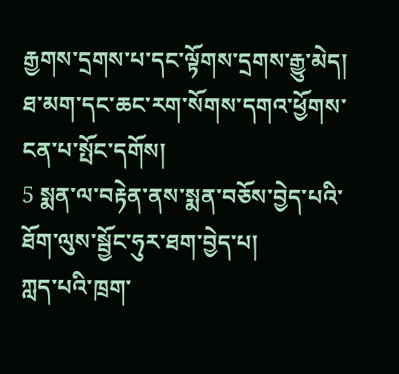རྒྱགས་དྲགས་པ་དང་ལྟོགས་དྲགས་རྒྱུ་མེད། ཐ་མག་དང་ཆང་རག་སོགས་དགའ་ཕྱོགས་ངན་པ་སྤོང་དགོས།
5 སྨན་ལ་བརྟེན་ནས་སྨན་བཅོས་བྱེད་པའི་ཐོག་ལུས་སྦྱོང་ཧུར་ཐག་བྱེད་པ།
ཀླད་པའི་ཁྲག་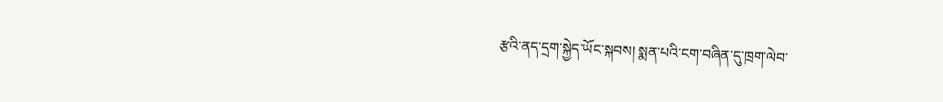རྩའི་ནད་དྲག་སྐྱེད་ཡོང་སྐབས། སྨན་པའི་ངག་བཞིན་དུ་ཁྲག་ལེབ་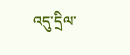འདུ་དྲིལ་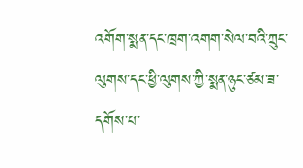འགོག་སྨན་དང་ཁྲག་འགག་སེལ་བའི་ཀྲུང་ལུགས་དང་ཕྱི་ལུགས་ཀྱི་སྨན་ཉུང་ཙམ་ཟ་དགོས་པ་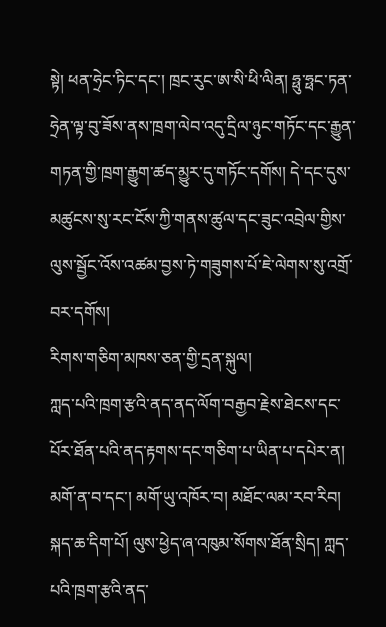སྟེ། ཕན་ཧྲེང་ཏིང་དང་། ཁྲང་རུང་ཨ་སི་ཕི་ལིན། ཧྥུ་ཧྥང་ཏན་ཧྲེན་ལྟ་བུ་ཟོས་ནས་ཁྲག་ལེབ་འདུ་དྲིལ་ཉུང་གཏོང་དང་རྒྱུན་གཏན་གྱི་ཁྲག་རྒྱུག་ཚད་མྱུར་དུ་གཏོང་དགོས། དེ་དང་དུས་མཚུངས་སུ་རང་ངོས་ཀྱི་གནས་ཚུལ་དང་ཟུང་འབྲེལ་གྱིས་ལུས་སྦྱོང་འོས་འཚམ་བྱས་ཏེ་གཟུགས་པོ་ཇེ་ལེགས་སུ་འགྲོ་བར་དགོས།
རིགས་གཅིག་མཁས་ཅན་གྱི་དྲན་སྐུལ།
ཀླད་པའི་ཁྲག་རྩའི་ནད་ནད་ལོག་བརྒྱབ་རྗེས་ཐེངས་དང་པོར་ཐོན་པའི་ནད་རྟགས་དང་གཅིག་པ་ཡིན་པ་དཔེར་ན། མགོ་ན་བ་དང་། མགོ་ཡུ་འཁོར་བ། མཐོང་ལམ་རབ་རིབ། སྐད་ཆ་དིག་པོ། ལུས་ཕྱེད་ཞ་འཁུམ་སོགས་ཐོན་སྲིད། ཀླད་པའི་ཁྲག་རྩའི་ནད་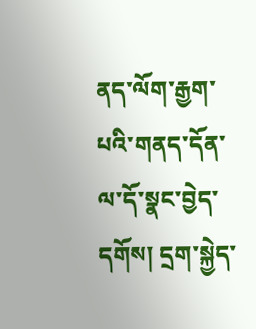ནད་ལོག་རྒྱག་པའི་གནད་དོན་ལ་དོ་སྣང་བྱེད་དགོས། དྲག་སྐྱེད་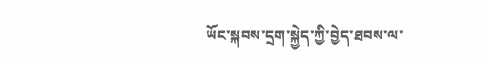ཡོང་སྐབས་དྲག་སྐྱེད་ཀྱི་བྱེད་ཐབས་ལ་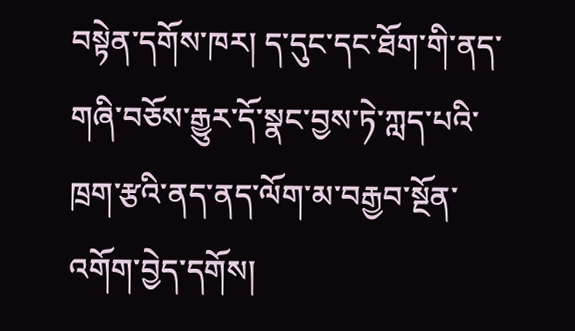བསྟེན་དགོས་ཁར། ད་དུང་དང་ཐོག་གི་ནད་གཞི་བཅོས་རྒྱུར་དོ་སྣང་བྱས་ཏེ་ཀླད་པའི་ཁྲག་རྩའི་ནད་ནད་ལོག་མ་བརྒྱབ་སྔོན་འགོག་བྱེད་དགོས།